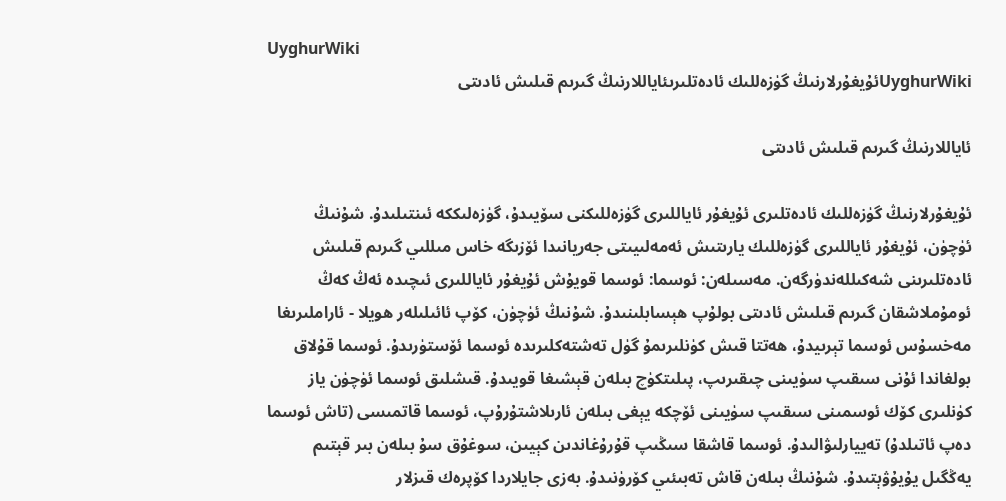UyghurWiki
UyghurWikiئۇيغۇرلارنىڭ گۈزەللىك ئادەتلىرىئاياللارنىڭ گىرىم قىلىش ئادىتى

ئاياللارنىڭ گىرىم قىلىش ئادىتى

ئۇيغۇرلارنىڭ گۈزەللىك ئادەتلىرى ئۇيغۇر ئاياللىرى گۈزەللىكنى سۆيىدۇ، گۈزەلىككە ئىنتىلىدۇ. شۇنىڭ ئۈچۈن، ئۇيغۇر ئاياللىرى گۈزەللىك يارىتىش ئەمەلىيىتى جەريانىدا ئۆزىگە خاس مىللىي گىرىم قىلىش ئادەتلىرىنى شەكىللەندۈرگەن. مەسىلەن: ئوسما: ئوسما قويۇش ئۇيغۇر ئاياللىرى ئىچىدە ئەڭ كەڭ ئومۇملاشقان گىرىم قىلىش ئادىتى بولۇپ ھېسابلىنىدۇ. شۇنىڭ ئۈچۈن، كۆپ ئائىلىلەر ھويلا - ئاراملىرىغا مەخسۇس ئوسما تېرىيدۇ، ھەتتا قىش كۈنلىرىمۇ گۈل تەشتەكلىرىدە ئوسما ئۆستۈرىدۇ. ئوسما قۇلاق بولغاندا ئۇنى سىقىپ سۈيىنى چىقىرىپ، پىلىتكۈچ بىلەن قېشىغا قويىدۇ. قىشلىق ئوسما ئۈچۈن ياز كۈنلىرى كۆك ئوسمىنى سىقىپ سۈيىنى ئۆچكە يېغى بىلەن ئارىلاشتۇرۇپ، ئوسما قاتمىسى (تاش ئوسما دەپ ئاتىلدۇ) تەييارلىۋالىدۇ. ئوسما قاشقا سىڭىپ قۇرۇغاندىن كېيىن، سوغۇق سۇ بىلەن بىر قېتىم يەڭگىل يۇيۇۋېتىدۇ. شۇنىڭ بىلەن قاش تەبىئىي كۆرۈنىدۇ. بەزى جايلاردا كۆپرەك قىزلار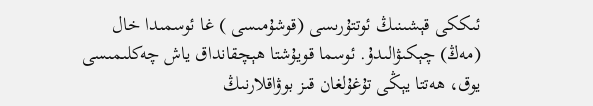ئىككى قېشىنىڭ ئوتتۇرىسى (قوشۇمىسى ) غا ئوسمىدا خال (مەڭ) چېكىۋالىدۇ. ئوسما قويۇشتا ھېچقانداق ياش چەكلىمىسى يوق، ھەتتا يېڭى تۇغۇلغان قىز بوۋاقلارنىڭ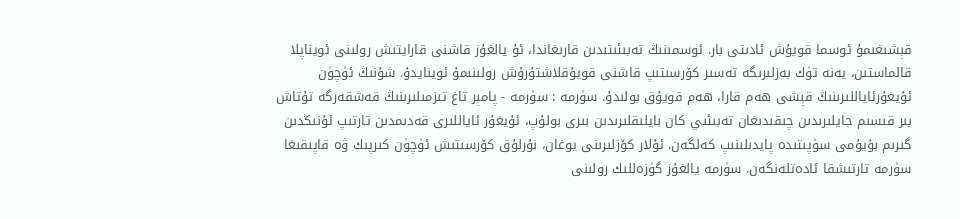قېشىغىمۇ ئوسما قويۇش ئادىتى بار. ئوسمىنىڭ تەبىئىتىدىن قارىغاندا، ئۇ يالغۇز قاشنى قارايتىش رولىنى ئويناپلا قالماستىن، يەنە تۈك بەزلىرىگە تەسىر كۆرسىتىپ قاشنى قويۇقلاشتۇرۇش رولىنىمۇ ئوينايدۇ. شۇنىڭ ئۈچۈن ئۇيغۇرئاياللىرىنىڭ قېشى ھەم قارا، ھەم قويۇق بولىدۇ. سۈرمە : سۈرمە - پامېر تاغ تىزمىلىرىنىڭ قەشقەرگە تۇتاش بىر قىسىم جايلىرىدىن چىقىدىغان تەبىئىي كان بايلىقلىرىدىن بىرى بولۇپ، ئۇيغۇر ئاياللىرى قەدىمدىن تارتىپ ئۇنىڭدىن گىرىم بۇيۇمى سۈپىتىدە پايدىلىنىپ كەلگەن. ئۇلار كۆزلىرىنى يوغان، نۇرلۇق كۆرسىتىش ئۈچۈن كىرپىك ۋە قاپىقىغا سۈرمە تارتىشقا ئادەتلەنگەن. سۈرمە يالغۇز گۈزەللىك رولىنى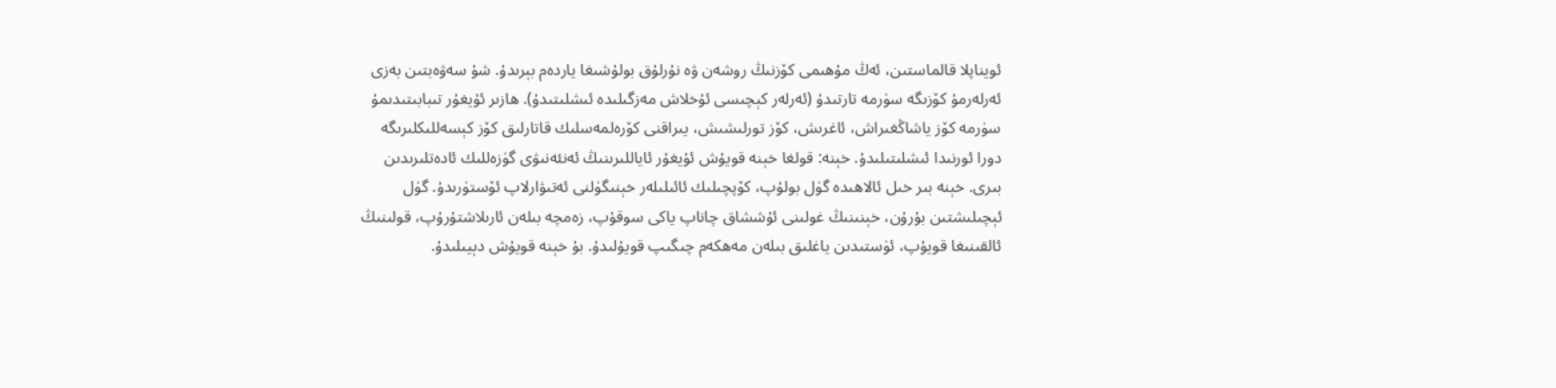ئويناپلا قالماستىن، ئەڭ مۇھىمى كۆزنىڭ روشەن ۋە نۇرلۇق بولۇشىغا ياردەم بېرىدۇ. شۇ سەۋەبتىن بەزى ئەرلەرمۇ كۆزىگە سۈرمە تارتىدۇ (ئەرلەر كېچىسى ئۇخلاش مەزگىلىدە ئىشلىتىدۇ). ھازىر ئۇيغۇر تىبابىتىدىمۇ سۈرمە كۆز ياشاڭغىراش، ئاغرىش، كۆز تورلىشىش، يىراقنى كۆرەلمەسلىك قاتارلىق كۆز كېسەللىكلىرىگە دورا ئورنىدا ئىشلىتىلىدۇ. خېنە: قولغا خېنە قويۇش ئۇيغۇر ئاياللىرىنىڭ ئەنئەنىۋى گۈزەللىك ئادەتلىرىدىن بىرى. خېنە بىر خىل ئالاھىدە گۈل بولۇپ، كۆپچىلىك ئائىلىلەر خېنىگۈلنى ئەتىۋارلاپ ئۆستۈرىدۇ. گۈل ئېچىلىشتىن بۇرۇن، خېنىنىڭ غولىنى ئۇششاق چاناپ ياكى سوقۇپ، زەمچە بىلەن ئارىلاشتۇرۇپ، قولىنىڭ ئالقىنىغا قويۇپ، ئۈستىدىن ياغلىق بىلەن مەھكەم چىگىپ قويۇلىدۇ. بۇ خېنە قويۇش دېيىلىدۇ.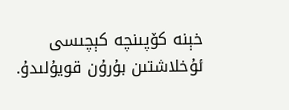خېنە كۆپىنچە كېچىسى ئۇخلاشتىن بۇرۇن قويۇلىدۇ.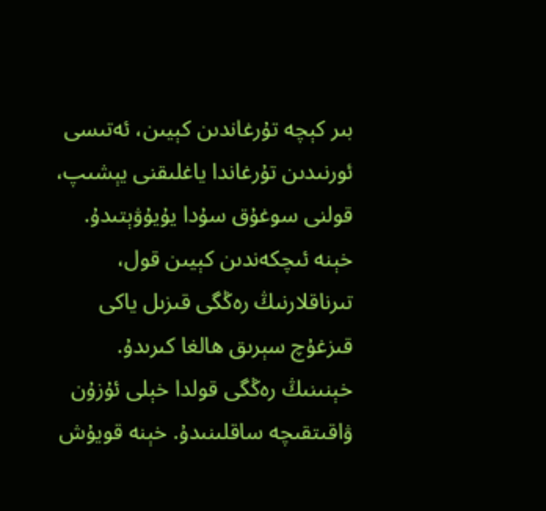بىر كېچە تۇرغاندىن كېيىن، ئەتىسى ئورنىدىن تۇرغاندا ياغلىقنى يېشىپ، قولنى سوغۇق سۇدا يۇيۇۋېتىدۇ. خېنە ئىچكەندىن كېيىن قول، تىرناقلارنىڭ رەڭگى قىزىل ياكى قىزغۇچ سېرىق ھالغا كىرىدۇ. خېنىنىڭ رەڭگى قولدا خېلى ئۇزۇن ۋاقىتقىچە ساقلىنىدۇ. خېنە قويۇش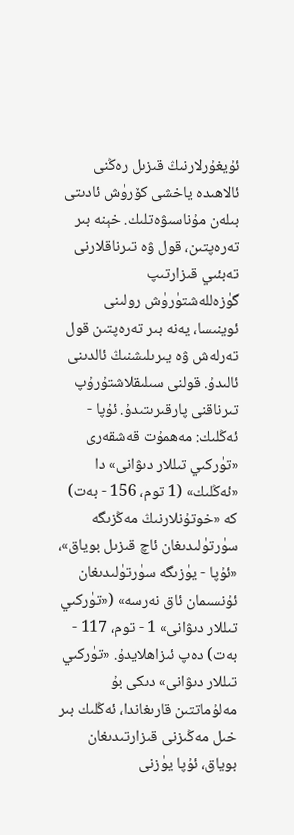ئۇيغۇرلارنىڭ قىزىل رەڭنى ئالاھىدە ياخشى كۆرۈش ئادىتى بىلەن مۇناسىۋەتلىك. خېنە بىر تەرەپتىن، قول ۋە تىرناقلارنى تەبئىي قىزارتىپ گۈزەللەشتۈرۈش رولىنى ئوينىسا، يەنە بىر تەرەپتىن قول تەرلەش ۋە يىرىلىشنىڭ ئالدىنى ئالىدۇ. قولنى سىلىقلاشتۇرۇپ تىرناقنى پارقىرىتىدۇ. ئۇپا - ئەڭلىك: مەھمۇت قەشقەرى «تۈركىي تىللار دىۋانى» دا «ئەڭلىك» (1 توم، 156 - بەت) كە «خوتۇنلارنىڭ مەڭزىگە سۈرتۈلىدىغان ئاچ قىزىل بوياق»، «ئۇپا - يۈزىگە سۈرتۈلىدىغان ئۇنسىمان ئاق نەرسە» («تۈركىي تىللار دىۋانى» 1 - توم، 117 - بەت) دەپ ئىزاھلايدۇ. «تۈركىي تىللار دىۋانى» دىكى بۇ مەلۇماتتىن قارىغاندا، ئەڭلىك بىر خىل مەڭىزنى قىزارتىدىغان بوياق، ئۇپا يۈزنى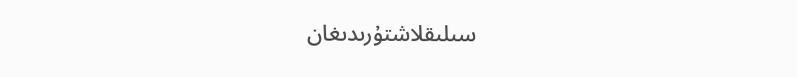سىلىقلاشتۇرىدىغان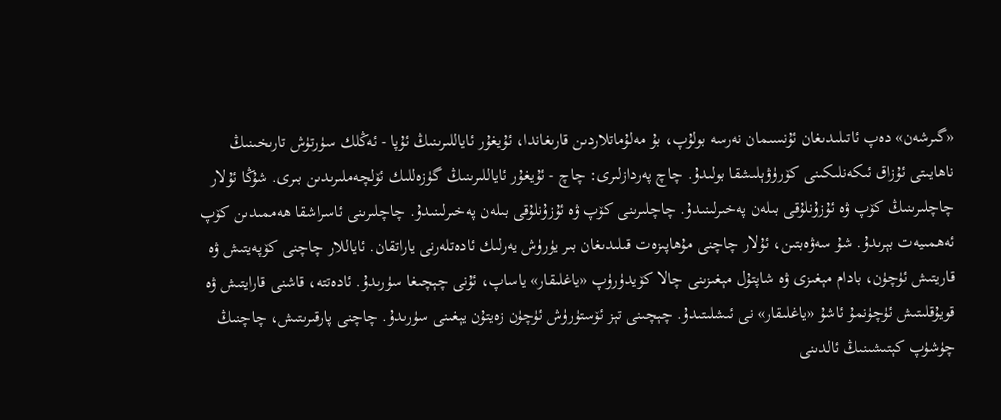«گىرشەن» دەپ ئاتىلىدىغان ئۇنسىمان نەرسە بولۇپ، بۇ مەلۇماتلاردىن قارىغاندا، ئۇيغۇر ئاياللىرىنىڭ ئۇپا - ئەڭلك سۈرتۈش تارىخىنىڭ ناھايىتى ئۇزاق ئىكەنلىكىنى كۆرۈۋېلىشقا بولىدۇ. چاچ پەردازلىرى: چاچ - ئۇيغۇر ئاياللىرىنىڭ گۈزەللىك ئۆلچەملىرىدىن بىرى. شۇڭا ئۇلار چاچلىرىنىڭ كۆپ ۋە ئۇزۇنلۇقى بىلەن پەخىرلىنىدۇ. چاچلىرىنى كۆپ ۋە ئۇزۇنلۇقى بىلەن پەخىرلىنىدۇ. چاچلىرىنى ئاسراشقا ھەممىدىن كۆپ ئەھمىيەت بېرىدۇ. شۇ سەۋەبتىن، ئۇلار چاچنى مۇھاپىزەت قىلىدىغان بىر يۈرۈش يەرلىك ئادەتلەرنى ياراتقان. ئاياللار چاچنى كۆپەيتىش ۋە قاريتىش ئۈچۈن، بادام مېغىزى ۋە شاپتۇل مېغىزىنى چالا كۆيدۈرۈپ «ياغلىقار» ياساپ، ئۇنى چېچىغا سۈرىدۇ. ئادەتتە، قاشنى قارايتىش ۋە قويۇقلىتىش ئۈچۈنمۇ ئاشۇ «ياغلىقار» نى ئىشلىتىدۇ. چېچىنى تېز ئۆستۈرۈش ئۈچۈن زەيتۇن يېغىنى سۈرىدۇ. چاچنى پارقىرىتىش، چاچنىڭ چۈشۈپ كېتىشىنىڭ ئالدىنى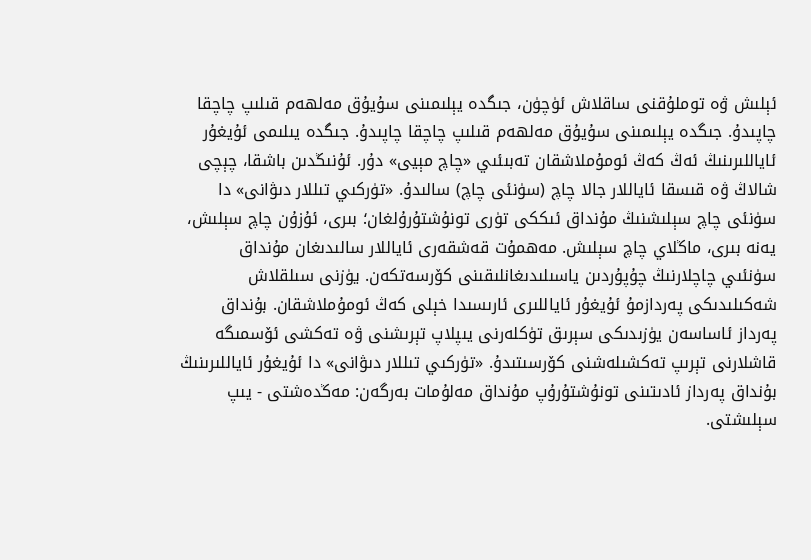ئېلىش ۋە توملۇقنى ساقلاش ئۈچۈن، جىگدە يېلىمىنى سۇيۇق مەلھەم قىلىپ چاچقا چاپىدۇ. جىگدە يېلىمىنى سۇيۇق مەلھەم قىلىپ چاچقا چاپىدۇ. جىگدە يىلىمى ئۇيغۇر ئاياللىرىنىڭ ئەڭ كەڭ ئومۇملاشقان تەبىئىي «چاچ مېيى» دۇر. ئۇنىڭدىن باشقا، چېچى شالاڭ ۋە قىسقا ئاياللار جالا چاچ (سۈنئى چاچ) سالىدۇ. «تۈركىي تىللار دىۋانى» دا سۈنئى چاچ سېلىشنىڭ مۇنداق ئىككى تۈرى تونۇشتۇرۇلغان؛ بىرى، ئۇزۇن چاچ سېلىش، يەنە بىرى، ماڭلاي چاچ سېلىش. مەھمۇت قەشقەرى ئاياللار سالىدىغان مۇنداق سۈنئىي چاچلارنىڭ چۇپۇردىن ياسىلىدىغانلىقىنى كۆرسەتكەن. يۈزنى سىلقلاش شەكىلىدىكى پەردازمۇ ئۇيغۇر ئاياللىرى ئارىسىدا خېلى كەڭ ئومۇملاشقان. بۇنداق پەرداز ئاساسەن يۈزىدىكى سېرىق تۈكلەرنى يىپلاپ تېرىشنى ۋە تەكشى ئۆسمىگە قاشلارنى تېرىپ تەكشىلەشنى كۆرسىتىدۇ. «تۈركىي تىللار دىۋانى» دا ئۇيغۇر ئاياللىرىنىڭ بۇنداق پەرداز ئادىتىنى تونۇشتۇرۇپ مۇنداق مەلۇمات بەرگەن: مەڭدەشتى - يىپ سېلىشتى.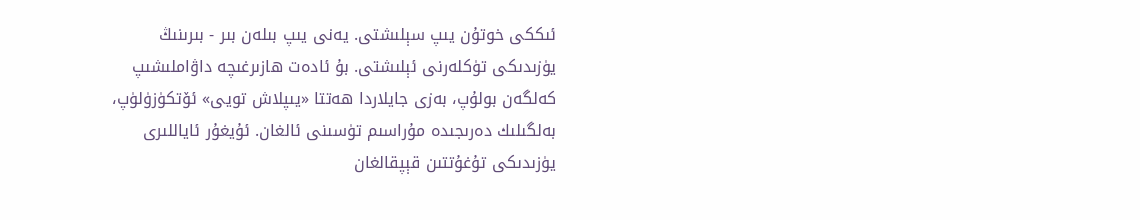ئىككى خوتۇن يىپ سېلىشتى. يەنى يىپ بىلەن بىر - بىرىنىڭ يۈزىدىكى تۈكلەرنى ئېلىشتى. بۇ ئادەت ھازىرغىچە داۋاملىشىپ كەلگەن بولۇپ، بەزى جايلاردا ھەتتا «يىپلاش تويى» ئۆتكۈزۈلۈپ، بەلگىلىك دەرىجىدە مۇراسىم تۈسىنى ئالغان. ئۇيغۇر ئاياللىرى يۈزىدىكى تۇغۇتتىن قېپقالغان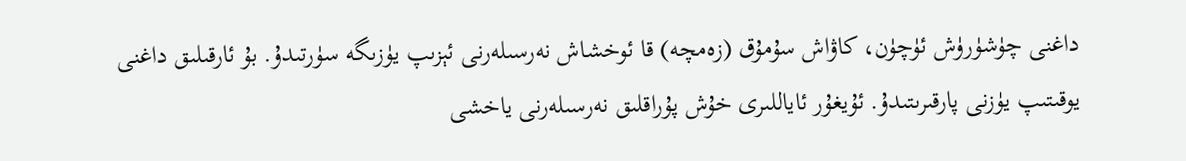داغنى چۈشۈرۈش ئۈچۈن، كاۋاش سۇمۇق (زەمچە) قا ئوخشاش نەرسىلەرنى ئېزىپ يۈزىگە سۈرتىدۇ. بۇ ئارقىلىق داغنى يوقىتىپ يۈزنى پارقىرىتىدۇ. ئۇيغۇر ئاياللىرى خۇش پۇراقلىق نەرسىلەرنى ياخشى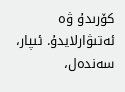كۆرىدۇ ۋە ئەتىۋارلايدۇ. ئىپار، سەندەل،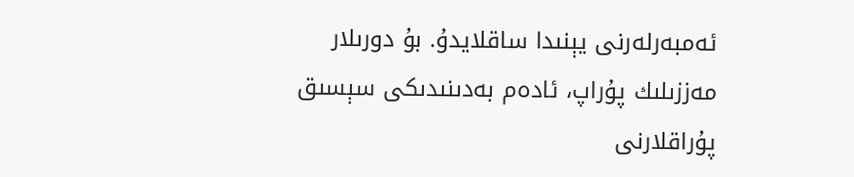ئەمبەرلەرنى يېنىدا ساقلايدۇ. بۇ دورىلار مەززىلىك پۇراپ، ئادەم بەدىنىدىكى سېسىق پۇراقلارنى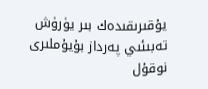يۇقىرىقىدەك بىر يۈرۈش تەبىئىي پەرداز بۇيۇملىرى نوقۇل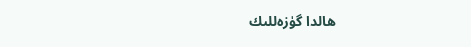ھالدا گۈزەللىك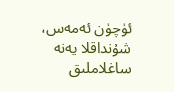ئۈچۈن ئەمەس، شۇنداقلا يەنە ساغلاملىق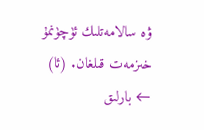ۋە سالامەتلىك ئۈچۈنمۇ خىزمەت قىلغان. (ئا)
← بارلىق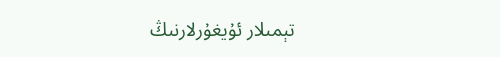تېمىلار ئۇيغۇرلارنىڭ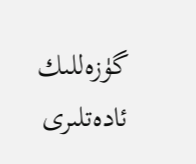گۈزەللىك ئادەتلىرى